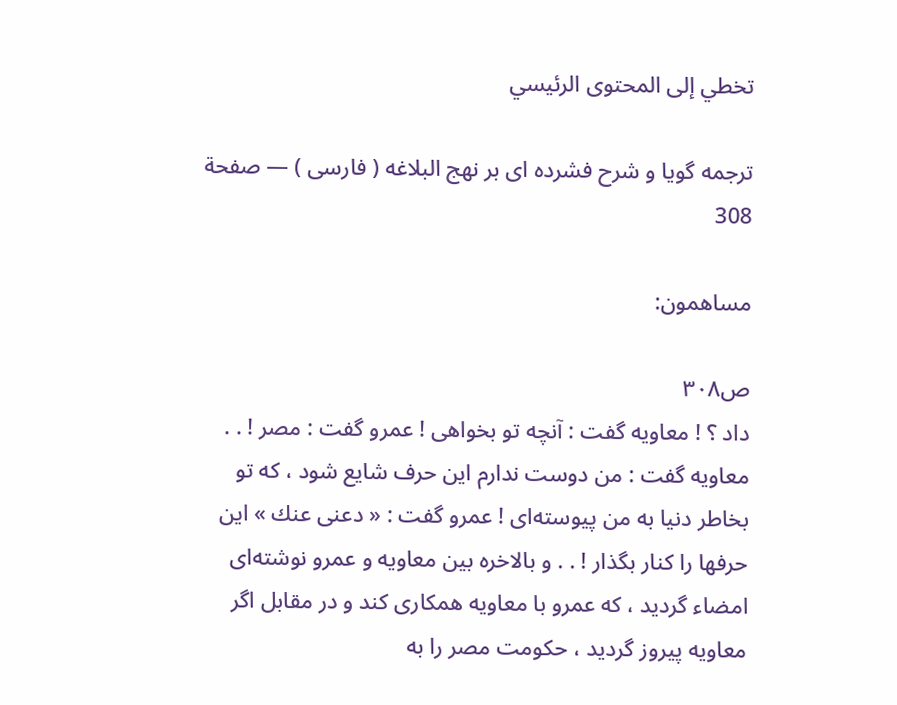تخطي إلى المحتوى الرئيسي

ترجمه گويا و شرح فشرده اى بر نهج البلاغه ( فارسى ) — صفحة 308

مساهمون:

ص٣٠٨
داد ؟ ! معاويه گفت : آنچه تو بخواهى ! عمرو گفت : مصر ! . . معاويه گفت : من دوست ندارم اين حرف شايع شود ، كه تو بخاطر دنيا به من پيوسته‌اى ! عمرو گفت : « دعنى عنك » اين حرفها را كنار بگذار ! . . و بالاخره بين معاويه و عمرو نوشته‌اى امضاء گرديد ، كه عمرو با معاويه همكارى كند و در مقابل اگر معاويه پيروز گرديد ، حكومت مصر را به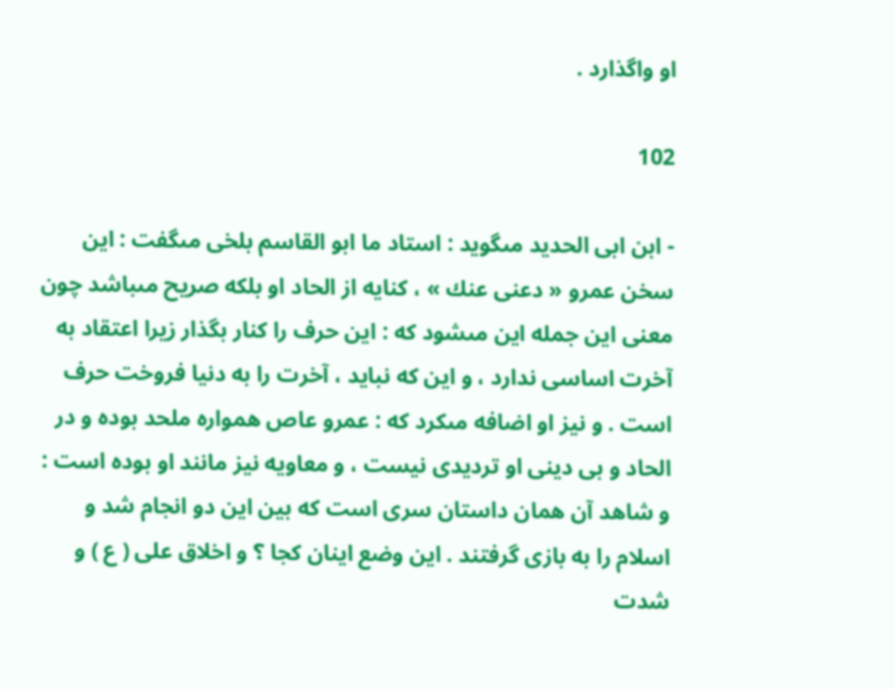او واگذارد .

102

- ابن ابى الحديد مىگويد : استاد ما ابو القاسم بلخى مىگفت : اين سخن عمرو « دعنى عنك » ، كنايه از الحاد او بلكه صريح مىباشد چون معنى اين جمله اين مىشود كه : اين حرف را كنار بگذار زيرا اعتقاد به آخرت اساسى ندارد ، و اين كه نبايد ، آخرت را به دنيا فروخت حرف است . و نيز او اضافه مىكرد كه : عمرو عاص همواره ملحد بوده و در الحاد و بى دينى او ترديدى نيست ، و معاويه نيز مانند او بوده است : و شاهد آن همان داستان سرى است كه بين اين دو انجام شد و اسلام را به بازى گرفتند . اين وضع اينان كجا ؟ و اخلاق على ( ع ) و شدت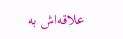علاقه‌اش به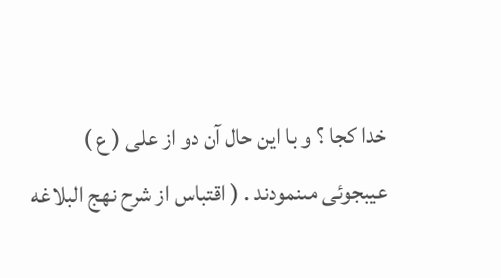خدا كجا ؟ و با اين حال آن دو از على ( ع ) عيبجوئى مىنمودند . ( اقتباس از شرح نهج البلاغه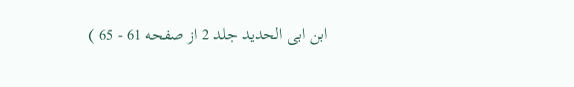ابن ابى الحديد جلد 2 از صفحه 61 - 65 )